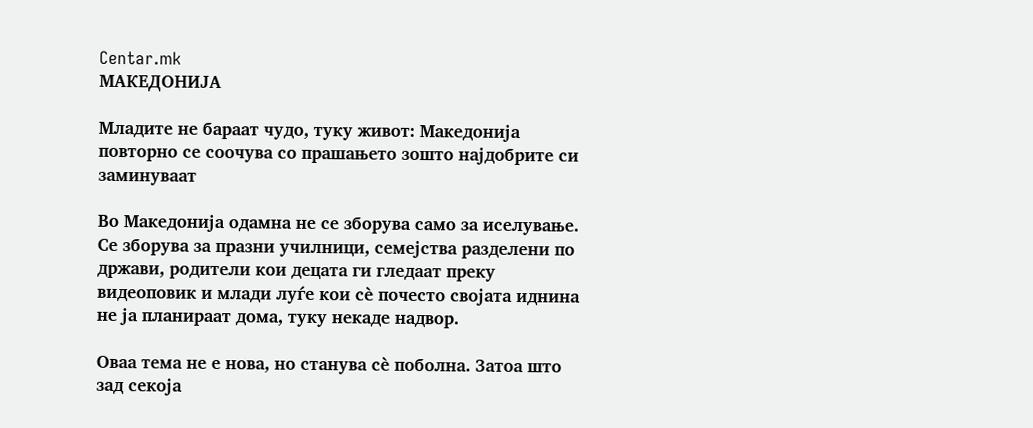Centar.mk
МАКЕДОНИЈА

Младите не бараат чудо, туку живот: Македонија повторно се соочува со прашањето зошто најдобрите си заминуваат

Во Македонија одамна не се зборува само за иселување. Се зборува за празни училници, семејства разделени по држави, родители кои децата ги гледаат преку видеоповик и млади луѓе кои сè почесто својата иднина не ја планираат дома, туку некаде надвор.

Оваа тема не е нова, но станува сè поболна. Затоа што зад секоја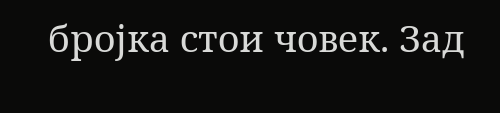бројка стои човек. Зад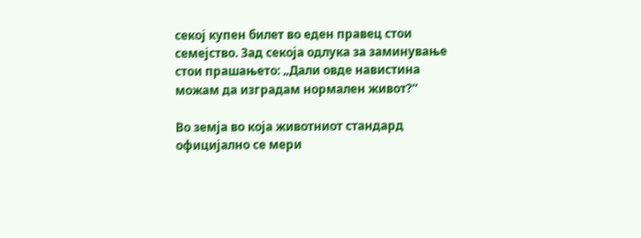секој купен билет во еден правец стои семејство. Зад секоја одлука за заминување стои прашањето: „Дали овде навистина можам да изградам нормален живот?“

Во земја во која животниот стандард официјално се мери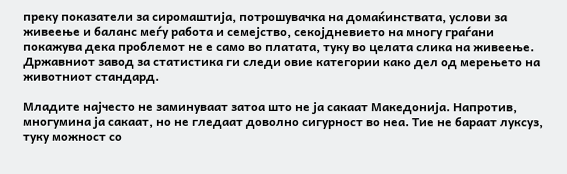преку показатели за сиромаштија, потрошувачка на домаќинствата, услови за живеење и баланс меѓу работа и семејство, секојдневието на многу граѓани покажува дека проблемот не е само во платата, туку во целата слика на живеење. Државниот завод за статистика ги следи овие категории како дел од мерењето на животниот стандард.

Младите најчесто не заминуваат затоа што не ја сакаат Македонија. Напротив, многумина ја сакаат, но не гледаат доволно сигурност во неа. Тие не бараат луксуз, туку можност со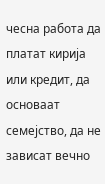чесна работа да платат кирија или кредит, да основаат семејство, да не зависат вечно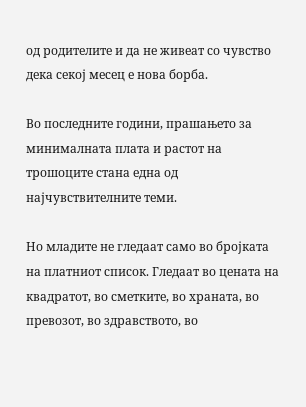од родителите и да не живеат со чувство дека секој месец е нова борба.

Во последните години, прашањето за минималната плата и растот на трошоците стана една од најчувствителните теми.

Но младите не гледаат само во бројката на платниот список. Гледаат во цената на квадратот, во сметките, во храната, во превозот, во здравството, во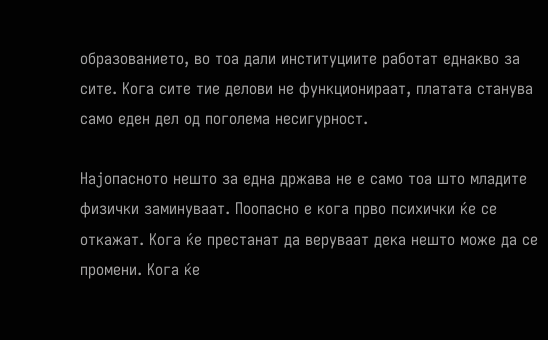образованието, во тоа дали институциите работат еднакво за сите. Кога сите тие делови не функционираат, платата станува само еден дел од поголема несигурност.

Најопасното нешто за една држава не е само тоа што младите физички заминуваат. Поопасно е кога прво психички ќе се откажат. Кога ќе престанат да веруваат дека нешто може да се промени. Кога ќе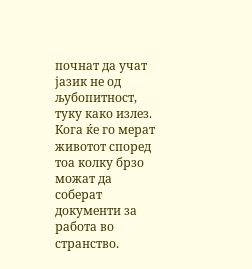почнат да учат јазик не од љубопитност, туку како излез. Кога ќе го мерат животот според тоа колку брзо можат да соберат документи за работа во странство.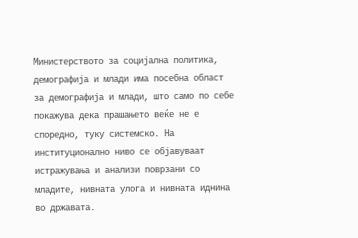Министерството за социјална политика, демографија и млади има посебна област за демографија и млади, што само по себе покажува дека прашањето веќе не е споредно, туку системско. На институционално ниво се објавуваат истражувања и анализи поврзани со младите, нивната улога и нивната иднина во државата.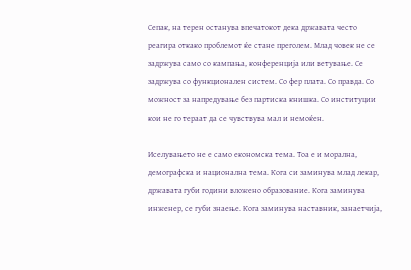Сепак, на терен останува впечатокот дека државата често реагира откако проблемот ќе стане преголем. Млад човек не се задржува само со кампања, конференција или ветување. Се задржува со функционален систем. Со фер плата. Со правда. Со можност за напредување без партиска книшка. Со институции кои не го тераат да се чувствува мал и немоќен.

Иселувањето не е само економска тема. Тоа е и морална, демографска и национална тема. Кога си заминува млад лекар, државата губи години вложено образование. Кога заминува инженер, се губи знаење. Кога заминува наставник, занаетчија,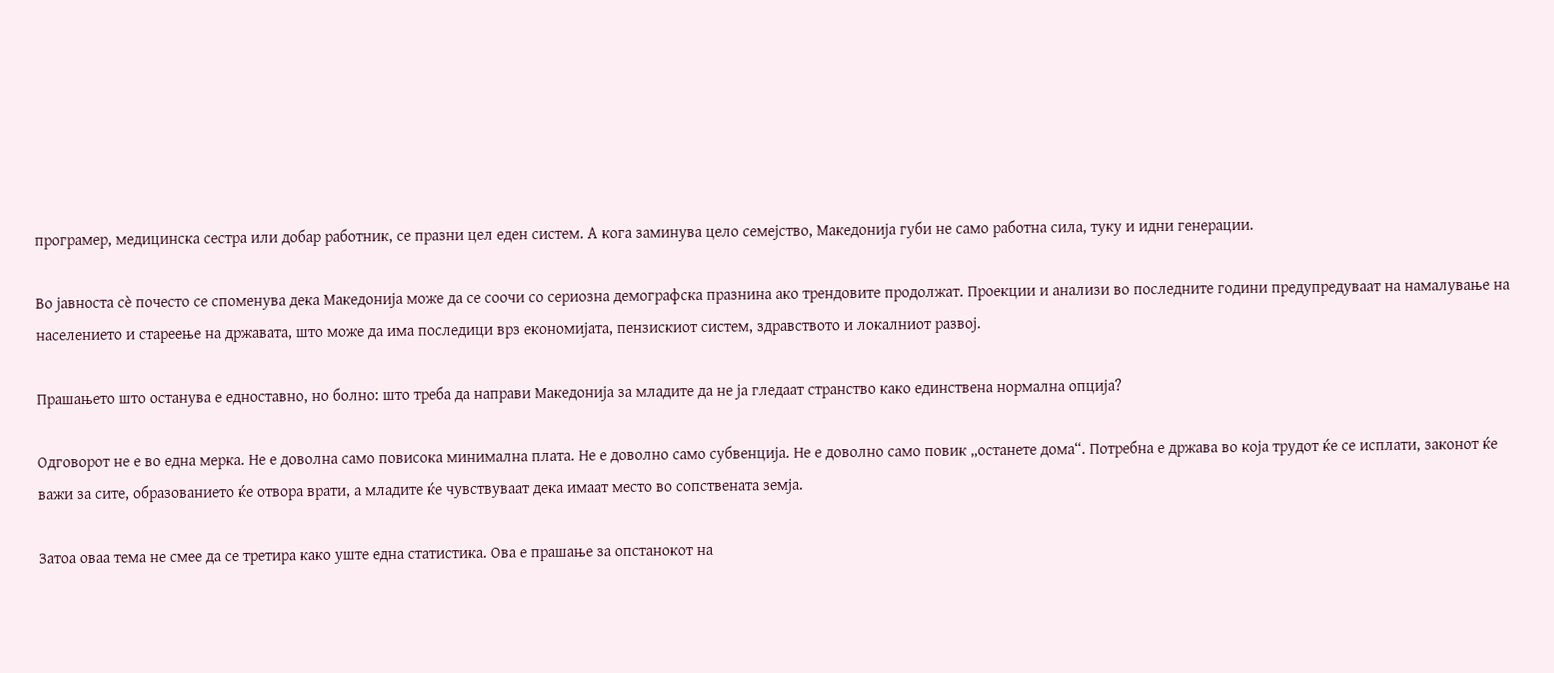програмер, медицинска сестра или добар работник, се празни цел еден систем. А кога заминува цело семејство, Македонија губи не само работна сила, туку и идни генерации.

Во јавноста сè почесто се споменува дека Македонија може да се соочи со сериозна демографска празнина ако трендовите продолжат. Проекции и анализи во последните години предупредуваат на намалување на населението и стареење на државата, што може да има последици врз економијата, пензискиот систем, здравството и локалниот развој.

Прашањето што останува е едноставно, но болно: што треба да направи Македонија за младите да не ја гледаат странство како единствена нормална опција?

Одговорот не е во една мерка. Не е доволна само повисока минимална плата. Не е доволно само субвенција. Не е доволно само повик „останете дома“. Потребна е држава во која трудот ќе се исплати, законот ќе важи за сите, образованието ќе отвора врати, а младите ќе чувствуваат дека имаат место во сопствената земја.

Затоа оваа тема не смее да се третира како уште една статистика. Ова е прашање за опстанокот на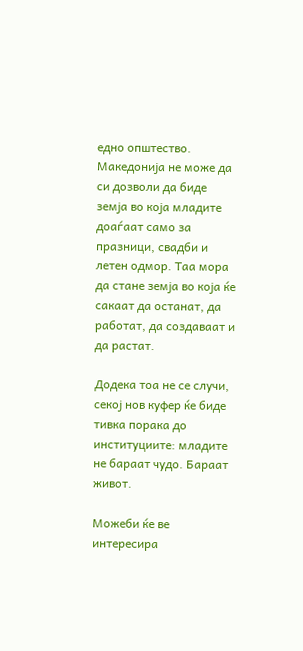едно општество. Македонија не може да си дозволи да биде земја во која младите доаѓаат само за празници, свадби и летен одмор. Таа мора да стане земја во која ќе сакаат да останат, да работат, да создаваат и да растат.

Додека тоа не се случи, секој нов куфер ќе биде тивка порака до институциите: младите не бараат чудо. Бараат живот.

Можеби ќе ве интересира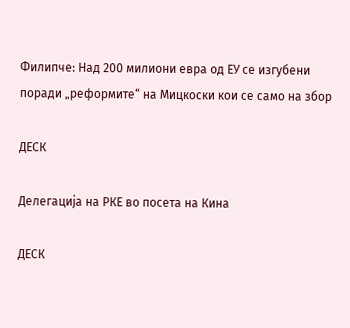Филипче: Над 200 милиони евра од ЕУ се изгубени поради „реформите“ на Мицкоски кои се само на збор

ДЕСК

Делегација на РКЕ во посета на Кина

ДЕСК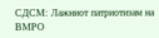СДСМ: Лажниот патриотизам на ВМРО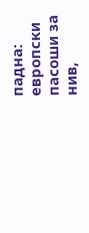падна: европски пасоши за нив,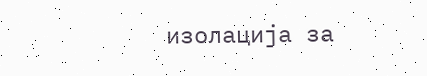изолација за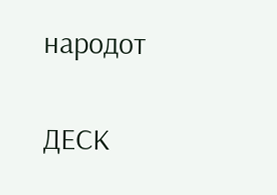народот

ДЕСК